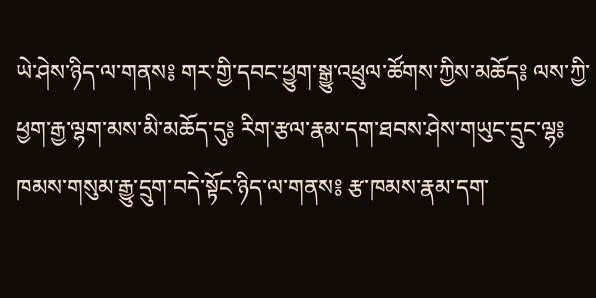ཡེ་ཤེས་ཉིད་ལ་གནས༔ གར་གྱི་དབང་ཕྱུག་སྒྱུ་འཕྲུལ་ཚོགས་ཀྱིས་མཆོད༔ ལས་ཀྱི་ཕྱག་རྒྱ་ལྷག་མས་མི་མཆོད་དུ༔ རིག་རྩལ་རྣམ་དག་ཐབས་ཤེས་གཡུང་དྲུང་ལྷ༔ ཁམས་གསུམ་རྒྱུ་དྲུག་བདེ་སྟོང་ཉིད་ལ་གནས༔ རྩ་ཁམས་རྣམ་དག་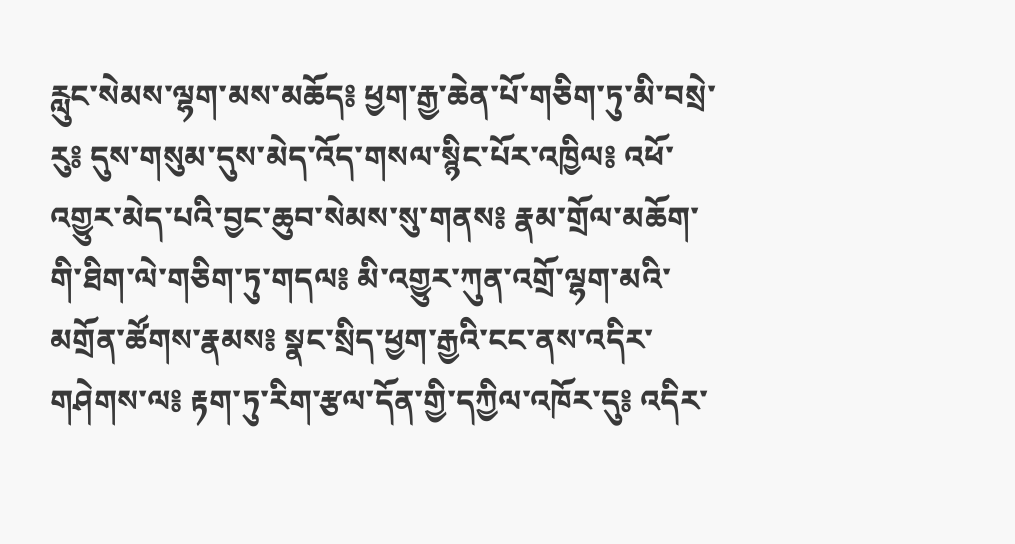རླུང་སེམས་ལྷག་མས་མཆོད༔ ཕྱག་རྒྱ་ཆེན་པོ་གཅིག་ཏུ་མི་བསྲེ་རུ༔ དུས་གསུམ་དུས་མེད་འོད་གསལ་སྙིང་པོར་འཁྱིལ༔ འཕོ་འགྱུར་མེད་པའི་བྱང་ཆུབ་སེམས་སུ་གནས༔ རྣམ་གྲོལ་མཆོག་གི་ཐིག་ལེ་གཅིག་ཏུ་གདལ༔ མི་འགྱུར་ཀུན་འགྲོ་ལྷག་མའི་མགྲོན་ཚོགས་རྣམས༔ སྣང་སྲིད་ཕྱག་རྒྱའི་ངང་ནས་འདིར་གཤེགས་ལ༔ རྟག་ཏུ་རིག་རྩལ་དོན་གྱི་དཀྱིལ་འཁོར་དུ༔ འདིར་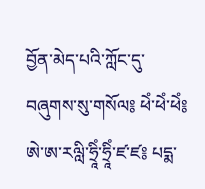བྱོན་མེད་པའི་ཀློང་དུ་བཞུགས་སུ་གསོལ༔ ཕེཾ་ཕེཾ་ཕེཾ༔ ཨེ་ཨ་རལླི་ཧྲཱིཾ་ཧྲཱིཾ་ཛ་ཛ༔ པདྨ་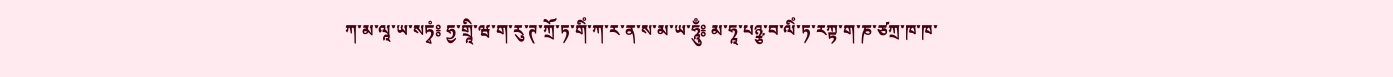ཀ་མ་ལཱ་ཡ་སཏྭཾ༔ ཧྱ་གྲཱི་ཝ་ག་རུ་ཊ་ཀྲོ་ཏ་གིཾ་ཀ་ར་ན་ས་མ་ཡ་ཧཱུྃ༔ མ་ཧཱ་པཉྩ་བ་ལིཾ་ཏ་རཀྟ་ག་ཎ་ཙཀྲ་ཁ་ཁ་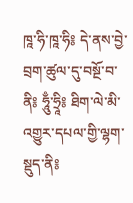ཁཱ་ཧི་ཁཱ་ཧི༔ དེ་ནས་བྱེ་བྲག་ཚུལ་དུ་བསྔོ་བ་ནི༔ ཧཱུྃ་ཧྲཱི༔ ཐིག་ལེ་མི་འགྱུར་དཔལ་གྱི་ལྷག་སྡུད་ནི༔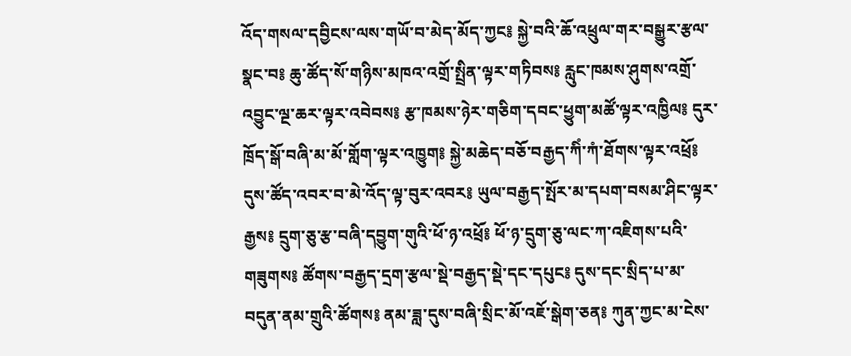འོད་གསལ་དབྱིངས་ལས་གཡོ་བ་མེད་མོད་ཀྱང༔ སྐྱེ་བའི་ཆོ་འཕྲུལ་གར་བསྒྱུར་རྩལ་སྣང་བ༔ ཆུ་ཚོད་སོ་གཉིས་མཁའ་འགྲོ་སྤྲིན་ལྟར་གཏིབས༔ རླུང་ཁམས་ཤུགས་འགྲོ་འབྱུང་ལྔ་ཆར་ལྟར་འབེབས༔ རྩ་ཁམས་ཉེར་གཅིག་དབང་ཕྱུག་མཚོ་ལྟར་འཁྱིལ༔ དུར་ཁྲོད་སྒོ་བཞི་མ་མོ་གློག་ལྟར་འཁྱུག༔ སྐྱེ་མཆེད་བཅོ་བརྒྱད་ཀིཾ་ཀཾ་ཐོགས་ལྟར་འཕྲོ༔ དུས་ཚོད་འབར་བ་མེ་འོད་ལྟ་བུར་འབར༔ ཡུལ་བརྒྱད་སྤོར་མ་དཔག་བསམ་ཤིང་ལྟར་རྒྱས༔ དྲུག་ཅུ་རྩ་བཞི་དབྱུག་གུའི་ཕོ་ཉ་འཕྲོ༔ ཕོ་ཉ་དྲུག་ཅུ་ལང་ཀ་འཇིགས་པའི་གཟུགས༔ ཚོགས་བརྒྱད་དྲག་རྩལ་སྡེ་བརྒྱད་སྡེ་དང་དཔུང༔ དུས་དང་སྲིད་པ་མ་བདུན་ནམ་གྲུའི་ཚོགས༔ ནམ་ཟླ་དུས་བཞི་སྲིང་མོ་འཇོ་སྒེག་ཅན༔ ཀུན་ཀྱང་མ་ངེས་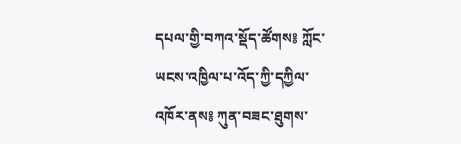དཔལ་གྱི་བཀའ་སྡོད་ཚོགས༔ ཀློང་ཡངས་འཁྱིལ་པ་འོད་ཀྱི་དཀྱིལ་འཁོར་ནས༔ ཀུན་བཟང་ཐུགས་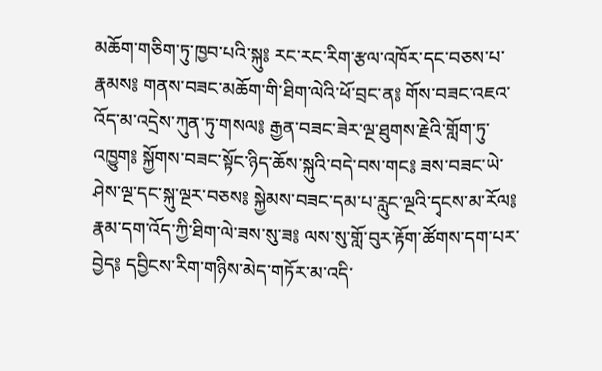མཆོག་གཅིག་ཏུ་ཁྱབ་པའི་སྐུ༔ རང་རང་རིག་རྩལ་འཁོར་དང་བཅས་པ་རྣམས༔ གནས་བཟང་མཆོག་གི་ཐིག་ལེའི་ཕོ་བྲང་ན༔ གོས་བཟང་འཇའ་འོད་མ་འདྲེས་ཀུན་ཏུ་གསལ༔ རྒྱན་བཟང་ཟེར་ལྔ་ཐུགས་རྗེའི་གློག་ཏུ་འཁྱུག༔ སྐྱོགས་བཟང་སྟོང་ཉིད་ཆོས་སྐུའི་བདེ་བས་གང༔ ཟས་བཟང་ཡེ་ཤེས་ལྔ་དང་སྐུ་ལྔར་བཅས༔ སྐྱེམས་བཟང་དམ་པ་རླུང་ལྔའི་དྭངས་མ་རོལ༔ རྣམ་དག་འོད་ཀྱི་ཐིག་ལེ་ཟས་སུ་ཟ༔ ལས་སུ་གློ་བུར་རྟོག་ཚོགས་དག་པར་བྱེད༔ དབྱིངས་རིག་གཉིས་མེད་གཏོར་མ་འདི་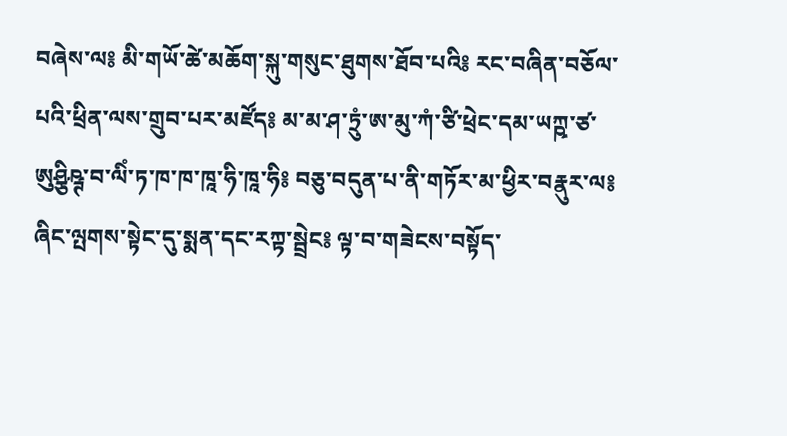བཞེས་ལ༔ མི་གཡོ་ཚེ་མཆོག་སྐུ་གསུང་ཐུགས་ཐོབ་པའི༔ རང་བཞིན་བཅོལ་པའི་ཕྲིན་ལས་གྲུབ་པར་མཛོད༔ མ་མ་ཤ་ཏྲུཾ་ཨ་མུ་ཀཾ་ཙི་ཕྲེང་དམ་ཡཀྵ་ཙ་ཨུཤྩིཥྚ་བ་ལིཾ་ཏ་ཁ་ཁ་ཁཱ་ཧི་ཁཱ་ཧི༔ བཅུ་བདུན་པ་ནི་གཏོར་མ་ཕྱིར་བརྣུར་ལ༔ ཞིང་ལྤགས་སྟེང་དུ་སྨན་དང་རཀྟ་སྦྲེང༔ ལྟ་བ་གཟེངས་བསྟོད་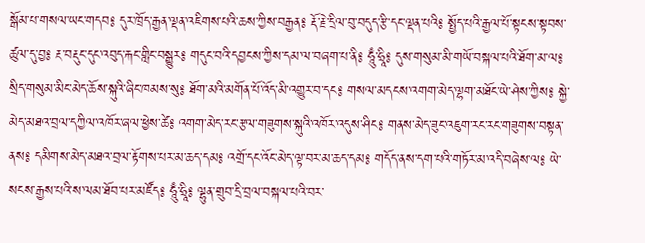སྒོམ་པ་གསལ་ཡང་གདབ༔ དུར་ཁྲོད་རྒྱན་ལྡན་འཇིགས་པའི་ཆས་ཀྱིས་བརྒྱན༔ རྡོ་རྗེ་དྲིལ་བུ་བདུད་རྩི་དང་ལྡན་པའི༔ སྤྱོད་པའི་རྒྱལ་པོ་སྟངས་སྟབས་ཚུལ་དུ་བྱ༔ རྔ་བརྡུང་དུང་འབུད་རྐང་གླིང་བསྒྱུར༔ གདུང་བའི་དབྱངས་ཀྱིས་དམ་ལ་བཞག་པ་ནི༔ ཧཱུྃ་ཧྲཱི༔ དུས་གསུམ་མི་གཡོ་བསྐལ་པའི་ཐོག་མ་ལ༔ སྲིད་གསུམ་མིང་མེད་ཆོས་སྐུའི་ཞིང་ཁམས་སུ༔ ཐོག་མའི་མགོན་པོ་འོད་མི་འགྱུར་བ་དང༔ གསལ་མདངས་འགག་མེད་ལྷག་མཐོང་ཡེ་ཤེས་ཀྱིས༔ སྐྱེ་མེད་མཐའ་བྲལ་དཀྱིལ་འཁོར་ཞལ་ཕྱེས་ཚེ༔ འགག་མེད་རང་རྩལ་གཟུགས་སྐུའི་འཁོར་འདུས་ཤིང༔ གནས་མེད་ཟུང་འཇུག་རང་རང་གཟུགས་བསྟན་ནས༔ དམིགས་མེད་མཐའ་བྲལ་རྟོགས་པར་མ་ཆད་དམ༔ འགྲོ་དང་འོང་མེད་ལྟ་བར་མ་ཆད་དམ༔ གདོད་ནས་དག་པའི་གཏོར་མ་འདི་བཞེས་ལ༔ ཡེ་སངས་རྒྱས་པའི་ས་ལམ་ཐོབ་པར་མཛོད༔ ཧཱུྃ་ཧྲཱི༔ ལྷུན་གྲུབ་དྲི་བྲལ་བསྐལ་པའི་བར་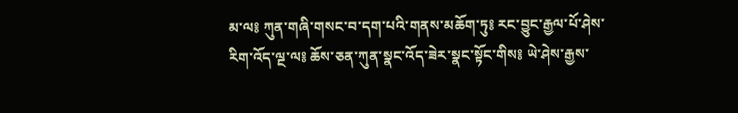མ་ལ༔ ཀུན་གཞི་གསང་བ་དག་པའི་གནས་མཆོག་ཏུ༔ རང་བྱུང་རྒྱལ་པོ་ཤེས་རིག་འོད་ལྔ་ལ༔ ཆོས་ཅན་ཀུན་སྣང་འོད་ཟེར་སྣང་སྟོང་གིས༔ ཡེ་ཤེས་རྒྱས་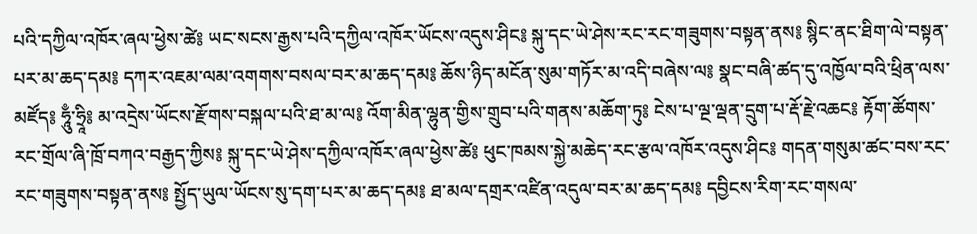པའི་དཀྱིལ་འཁོར་ཞལ་ཕྱེས་ཚེ༔ ཡང་སངས་རྒྱས་པའི་དཀྱིལ་འཁོར་ཡོངས་འདུས་ཤིང༔ སྐུ་དང་ཡེ་ཤེས་རང་རང་གཟུགས་བསྟན་ནས༔ སྙིང་ནང་ཐིག་ལེ་བསྟན་པར་མ་ཆད་དམ༔ དཀར་འཇམ་ལམ་འགགས་བསལ་བར་མ་ཆད་དམ༔ ཆོས་ཉིད་མངོན་སུམ་གཏོར་མ་འདི་བཞེས་ལ༔ སྣང་བཞི་ཚད་དུ་འཁྱོལ་བའི་ཕྲིན་ལས་མཛོད༔ ཧཱུྃ་ཧྲཱི༔ མ་འདྲེས་ཡོངས་རྫོགས་བསྐལ་པའི་ཐ་མ་ལ༔ འོག་མིན་ལྷུན་གྱིས་གྲུབ་པའི་གནས་མཆོག་ཏུ༔ ངེས་པ་ལྔ་ལྡན་དྲུག་པ་རྡོ་རྗེ་འཆང༔ རྟོག་ཚོགས་རང་གྲོལ་ཞི་ཁྲོ་བཀའ་བརྒྱད་ཀྱིས༔ སྐུ་དང་ཡེ་ཤེས་དཀྱིལ་འཁོར་ཞལ་ཕྱེས་ཚེ༔ ཕུང་ཁམས་སྐྱེ་མཆེད་རང་རྩལ་འཁོར་འདུས་ཤིང༔ གདན་གསུམ་ཚང་བས་རང་རང་གཟུགས་བསྟན་ནས༔ སྤྱོད་ཡུལ་ཡོངས་སུ་དག་པར་མ་ཆད་དམ༔ ཐ་མལ་དགྲར་འཛིན་འདུལ་བར་མ་ཆད་དམ༔ དབྱིངས་རིག་རང་གསལ་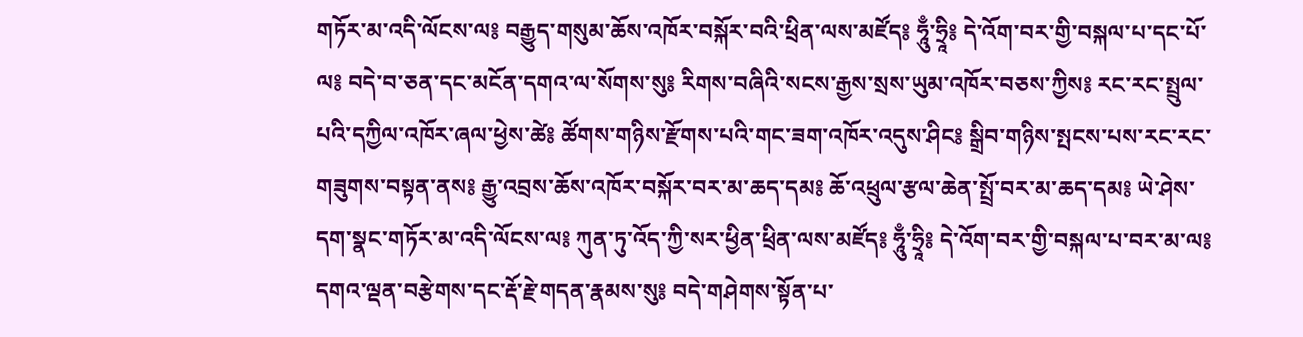གཏོར་མ་འདི་ལོངས་ལ༔ བརྒྱུད་གསུམ་ཆོས་འཁོར་བསྐོར་བའི་ཕྲིན་ལས་མཛོད༔ ཧཱུྃ་ཧྲཱི༔ དེ་འོག་བར་གྱི་བསྐལ་པ་དང་པོ་ལ༔ བདེ་བ་ཅན་དང་མངོན་དགའ་ལ་སོགས་སུ༔ རིགས་བཞིའི་སངས་རྒྱས་སྲས་ཡུམ་འཁོར་བཅས་ཀྱིས༔ རང་རང་སྤྲུལ་པའི་དཀྱིལ་འཁོར་ཞལ་ཕྱེས་ཚེ༔ ཚོགས་གཉིས་རྫོགས་པའི་གང་ཟག་འཁོར་འདུས་ཤིང༔ སྒྲིབ་གཉིས་སྤངས་པས་རང་རང་གཟུགས་བསྟན་ནས༔ རྒྱུ་འབྲས་ཆོས་འཁོར་བསྐོར་བར་མ་ཆད་དམ༔ ཆོ་འཕྲུལ་རྩལ་ཆེན་སྤྲོ་བར་མ་ཆད་དམ༔ ཡེ་ཤེས་དག་སྣང་གཏོར་མ་འདི་ལོངས་ལ༔ ཀུན་ཏུ་འོད་ཀྱི་སར་ཕྱིན་ཕྲིན་ལས་མཛོད༔ ཧཱུྃ་ཧྲཱི༔ དེ་འོག་བར་གྱི་བསྐལ་པ་བར་མ་ལ༔ དགའ་ལྡན་བརྩེགས་དང་རྡོ་རྗེ་གདན་རྣམས་སུ༔ བདེ་གཤེགས་སྟོན་པ་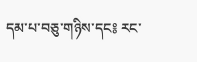དམ་པ་བཅུ་གཉིས་དང༔ རང་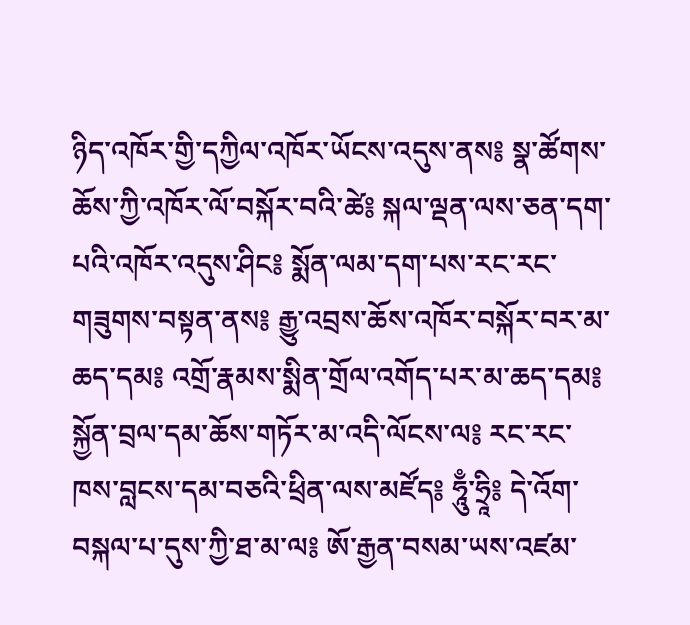ཉིད་འཁོར་གྱི་དཀྱིལ་འཁོར་ཡོངས་འདུས་ནས༔ སྣ་ཚོགས་ཆོས་ཀྱི་འཁོར་ལོ་བསྐོར་བའི་ཚེ༔ སྐལ་ལྡན་ལས་ཅན་དག་པའི་འཁོར་འདུས་ཤིང༔ སྨོན་ལམ་དག་པས་རང་རང་གཟུགས་བསྟན་ནས༔ རྒྱུ་འབྲས་ཆོས་འཁོར་བསྐོར་བར་མ་ཆད་དམ༔ འགྲོ་རྣམས་སྨིན་གྲོལ་འགོད་པར་མ་ཆད་དམ༔ སྐྱོན་བྲལ་དམ་ཆོས་གཏོར་མ་འདི་ལོངས་ལ༔ རང་རང་ཁས་བླངས་དམ་བཅའི་ཕྲིན་ལས་མཛོད༔ ཧཱུྃ་ཧྲཱི༔ དེ་འོག་བསྐལ་པ་དུས་ཀྱི་ཐ་མ་ལ༔ ཨོ་རྒྱན་བསམ་ཡས་འཛམ་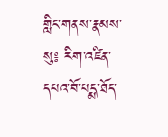གླིང་གནས་རྣམས་སུ༔ རིག་འཛིན་དཔའ་བོ་པདྨ་ཐོད་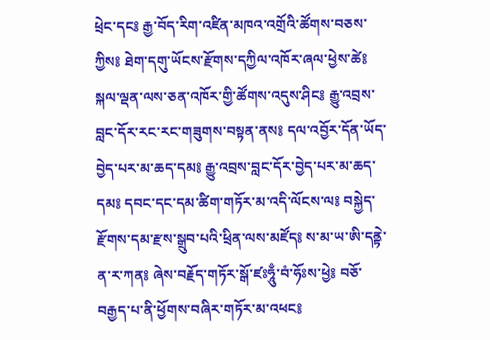ཕྲེང་དང༔ རྒྱ་བོད་རིག་འཛིན་མཁའ་འགྲོའི་ཚོགས་བཅས་ཀྱིས༔ ཐེག་དགུ་ཡོངས་རྫོགས་དཀྱིལ་འཁོར་ཞལ་ཕྱེས་ཚེ༔ སྐལ་ལྡན་ལས་ཅན་འཁོར་གྱི་ཚོགས་འདུས་ཤིང༔ རྒྱུ་འབྲས་བླང་དོར་རང་རང་གཟུགས་བསྟན་ནས༔ དལ་འབྱོར་དོན་ཡོད་བྱེད་པར་མ་ཆད་དམ༔ རྒྱུ་འབྲས་བླང་དོར་བྱེད་པར་མ་ཆད་དམ༔ དབང་དང་དམ་ཚིག་གཏོར་མ་འདི་ལོངས་ལ༔ བསྐྱེད་རྫོགས་དམ་རྫས་སྒྲུབ་པའི་ཕྲིན་ལས་མཛོད༔ ས་མ་ཡ་ཨི་དནྟེ་ན་ར་ཀན༔ ཞེས་བརྗོད་གཏོར་སྒོ་ཛཿཧཱུྃ་བཾ་ཧོཿས་ཕྱེ༔ བཅོ་བརྒྱད་པ་ནི་ཕྱོགས་བཞིར་གཏོར་མ་འཕང༔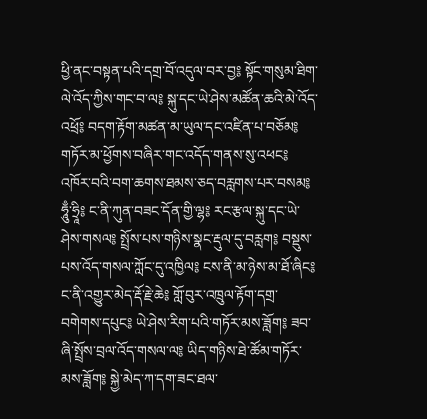ཕྱི་ནང་བསྟན་པའི་དགྲ་བོ་འདུལ་བར་བྱ༔ སྟོང་གསུམ་ཐིག་ལེ་འོད་ཀྱིས་གང་བ་ལ༔ སྐུ་དང་ཡེ་ཤེས་མཚོན་ཆའི་མེ་འོད་འཕྲོ༔ བདག་རྟོག་མཚན་མ་ཡུལ་དང་འཛིན་པ་བཅོམ༔ གཏོར་མ་ཕྱོགས་བཞིར་གང་འདོད་གནས་སུ་འཕང༔ འཁོར་བའི་བག་ཆགས་ཐམས་ཅད་བརླགས་པར་བསམ༔ ཧཱུྃ་ཧྲཱི༔ ང་ནི་ཀུན་བཟང་དོན་གྱི་ལྷ༔ རང་རྩལ་སྐུ་དང་ཡེ་ཤེས་གསལ༔ སྤྲོས་པས་གཉིས་སྣང་རྡུལ་དུ་བརླག༔ བསྡུས་པས་འོད་གསལ་ཀློང་དུ་འཁྱིལ༔ ངས་ནི་མ་ཉེས་མ་ཐོ་ཞིང༔ ང་ནི་འགྱུར་མེད་རྡོ་རྗེ་ཆེ༔ གློ་བུར་འཁྲུལ་རྟོག་དགྲ་བགེགས་དཔུང༔ ཡེ་ཤེས་རིག་པའི་གཏོར་མས་ཟློག༔ ཟབ་ཞི་སྤྲོས་བྲལ་འོད་གསལ་ལ༔ ཡིད་གཉིས་ཐེ་ཚོམ་གཏོར་མས་ཟློག༔ སྐྱེ་མེད་ཀ་དག་ཟང་ཐལ་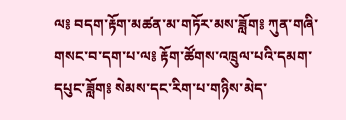ལ༔ བདག་རྟོག་མཚན་མ་གཏོར་མས་ཟློག༔ ཀུན་གཞི་གསང་བ་དག་པ་ལ༔ རྟོག་ཚོགས་འཁྲུལ་པའི་དམག་དཔུང་ཟློག༔ སེམས་དང་རིག་པ་གཉིས་མེད་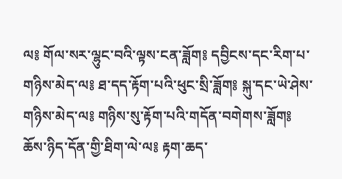ལ༔ གོལ་སར་ལྷུང་བའི་ལྟས་ངན་ཟློག༔ དབྱིངས་དང་རིག་པ་གཉིས་མེད་ལ༔ ཐ་དད་རྟོག་པའི་ཕུང་སྲི་ཟློག༔ སྐུ་དང་ཡེ་ཤེས་གཉིས་མེད་ལ༔ གཉིས་སུ་རྟོག་པའི་གདོན་བགེགས་ཟློག༔ ཆོས་ཉིད་དོན་གྱི་ཐིག་ལེ་ལ༔ རྟག་ཆད་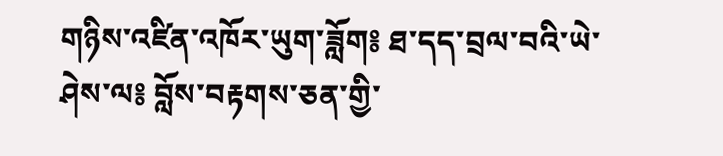གཉིས་འཛིན་འཁོར་ཡུག་ཟློག༔ ཐ་དད་བྲལ་བའི་ཡེ་ཤེས་ལ༔ བློས་བརྟགས་ཅན་གྱི་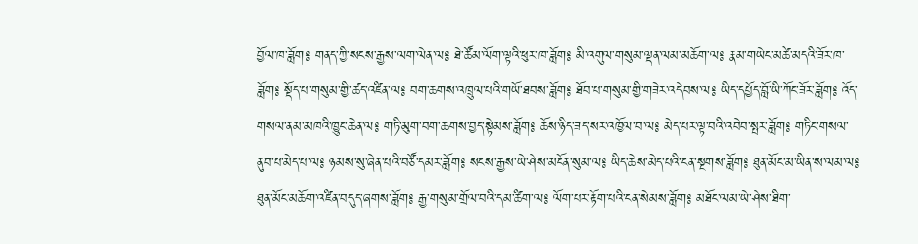བྱོལ་ཁ་ཟློག༔ གནད་ཀྱི་སངས་རྒྱས་ལག་ལེན་ལ༔ ཐེ་ཚོམ་ལོག་ལྟའི་ཕུར་ཁ་ཟློག༔ མི་འགུལ་གསུམ་ལྡན་ལམ་མཆོག་ལ༔ རྣམ་གཡེང་མཚེ་མདའི་ཟོར་ཁ་ཟློག༔ སྡོད་པ་གསུམ་གྱི་ཚད་འཛིན་ལ༔ བག་ཆགས་འཁྲུལ་པའི་གཡོ་ཐབས་ཟློག༔ ཐོབ་པ་གསུམ་གྱི་གཟེར་འདེབས་ལ༔ ཡིད་དཔྱོད་བློ་ཡི་ཀོང་ཟོར་ཟློག༔ འོད་གསལ་ནམ་མཁའི་ཁྱུང་ཆེན་ལ༔ གཏི་མུག་བག་ཆགས་བྱད་སྟེམས་ཟློག༔ ཆོས་ཉིད་ཟད་སར་འཁྱོལ་བ་ལ༔ མེད་པར་ལྟ་བའི་འབེབ་སྤར་ཟློག༔ གཏིང་གསལ་ནུབ་པ་མེད་པ་ལ༔ ཉམས་སུ་ཞེན་པའི་བཙོ་དམར་ཟློག༔ སངས་རྒྱས་ཡེ་ཤེས་མངོན་སུམ་ལ༔ ཡིད་ཆེས་མེད་པའི་ངན་སྔགས་ཟློག༔ ཐུན་མོང་མ་ཡིན་ས་ལམ་ལ༔ ཐུན་མོང་མཆོག་འཛིན་བདུད་ཞགས་ཟློག༔ རྒྱ་གསུམ་གྲོལ་བའི་དམ་ཚིག་ལ༔ ལོག་པར་རྟོག་པའི་ངན་སེམས་ཟློག༔ མཐོང་ལམ་ཡེ་ཤེས་ཐིག་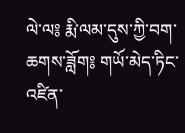ལེ་ལ༔ རྨི་ལམ་དུས་ཀྱི་བག་ཆགས་ཟློག༔ གཡོ་མེད་ཏིང་འཛིན་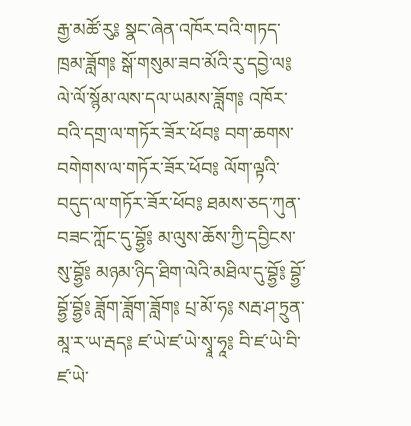རྒྱ་མཚོ་རུ༔ སྣང་ཞེན་འཁོར་བའི་གཏད་ཁྲམ་ཟློག༔ སྒོ་གསུམ་ཟབ་མོའི་རུ་དབྱེ་ལ༔ ལེ་ལོ་སྙོམ་ལས་དལ་ཡམས་ཟློག༔ འཁོར་བའི་དགྲ་ལ་གཏོར་ཟོར་ཕོབ༔ བག་ཆགས་བགེགས་ལ་གཏོར་ཟོར་ཕོབ༔ ལོག་ལྟའི་བདུད་ལ་གཏོར་ཟོར་ཕོབ༔ ཐམས་ཅད་ཀུན་བཟང་ཀློང་དུ་བྷྱོ༔ མ་ལུས་ཆོས་ཀྱི་དབྱིངས་སུ་བྷྱོ༔ མཉམ་ཉིད་ཐིག་ལེའི་མཐིལ་དུ་བྷྱོ༔ བྷྱོ་བྷྱོ་བྷྱོ༔ ཟློག་ཟློག་ཟློག༔ པྲ་མོ་ཧ༔ སརྦ་ཤ་ཏྲུན་མཱ་ར་ཡ་རྦད༔ ཛ་ཡེ་ཛ་ཡེ་སྭཱ་ཧཱ༔ བི་ཛ་ཡེ་བི་ཛ་ཡེ་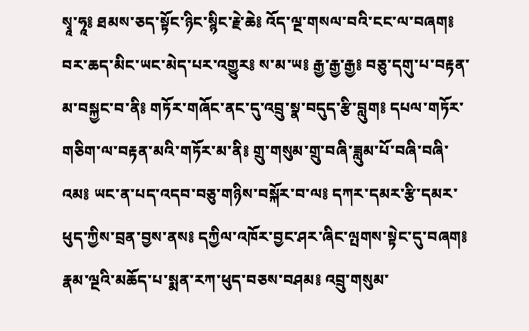སྭཱ་ཧཱ༔ ཐམས་ཅད་སྟོང་ཉིང་སྙིང་རྗེ་ཆེ༔ འོད་ལྔ་གསལ་བའི་ངང་ལ་བཞག༔ བར་ཆད་མིང་ཡང་མེད་པར་འགྱུར༔ ས་མ་ཡ༔ རྒྱ་རྒྱ་རྒྱ༔ བཅུ་དགུ་པ་བརྟན་མ་བསྐྱང་བ་ནི༔ གཏོར་གཞོང་ནང་དུ་འབྲུ་སྣ་བདུད་རྩི་བླུག༔ དཔལ་གཏོར་གཅིག་ལ་བརྟན་མའི་གཏོར་མ་ནི༔ གྲུ་གསུམ་གྲུ་བཞི་ཟླུམ་པོ་བཞི་བཞི་འམ༔ ཡང་ན་པད་འདབ་བཅུ་གཉིས་བསྐོར་བ་ལ༔ དཀར་དམར་རྩི་དམར་ཕུད་ཀྱིས་བྲན་བྱས་ནས༔ དཀྱིལ་འཁོར་བྱང་ཤར་ཞིང་ལྤགས་སྟེང་དུ་བཞག༔ རྣམ་ལྔའི་མཆོད་པ་སྨན་རཀ་ཕུད་བཅས་བཤམ༔ འབྲུ་གསུམ་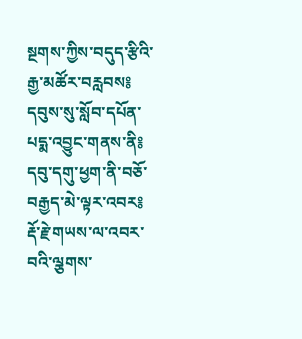སྔགས་ཀྱིས་བདུད་རྩིའི་རྒྱ་མཚོར་བརླབས༔ དབུས་སུ་སློབ་དཔོན་པདྨ་འབྱུང་གནས་ནི༔ དབུ་དགུ་ཕྱག་ནི་བཅོ་བརྒྱད་མེ་ལྟར་འབར༔ རྡོ་རྗེ་གཡས་ལ་འབར་བའི་ལྕགས་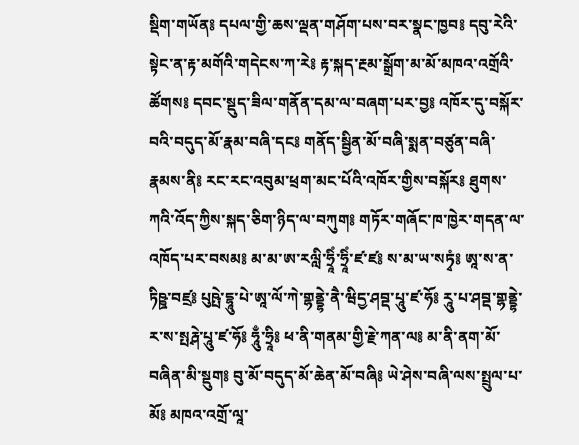སྡིག་གཡོན༔ དཔལ་གྱི་ཆས་ལྡན་གཤོག་པས་བར་སྣང་ཁྱབ༔ དབུ་རེའི་སྟེང་ན་རྟ་མགོའི་གདེངས་ཀ་རེ༔ རྟ་སྐད་རྔམ་སྒྲོག་མ་མོ་མཁའ་འགྲོའི་ཚོགས༔ དབང་སྡུད་ཟིལ་གནོན་དམ་ལ་བཞག་པར་བྱ༔ འཁོར་དུ་བསྐོར་བའི་བདུད་མོ་རྣམ་བཞི་དང༔ གནོད་སྦྱིན་མོ་བཞི་སྨན་བཙུན་བཞི་རྣམས་ནི༔ རང་རང་འབུམ་ཕྲག་མང་པོའི་འཁོར་གྱིས་བསྐོར༔ ཐུགས་ཀའི་འོད་ཀྱིས་སྐད་ཅིག་ཉིད་ལ་བཀུག༔ གཏོར་གཞོང་ཁ་ཁྱེར་གདན་ལ་འཁོད་པར་བསམ༔ མ་མ་ཨ་རལླི་ཧྲཱིཾ་ཧྲཱིཾ་ཛ་ཛ༔ ས་མ་ཡ་སཏྭཾ༔ ཨཱ་ས་ན་ཏིཥྛ་བཛྲ༔ པུཥྤེ་དྷཱུ་པེ་ཨཱ་ལོ་ཀེ་གྷནྡྷེ་ནཻ་ཝིདྱ་ཤབྡ་པཱུ་ཛ་ཧོ༔ རཱུ་པ་ཤབྡ་གྷནྡྷེ་ར་ས་སྤརྴེ་པཱུ་ཛ་ཧོ༔ ཧཱུྃ་ཧྲཱི༔ ཕ་ནི་གནམ་གྱི་རྗེ་ཀན་ལ༔ མ་ནི་ནག་མོ་བཞིན་མི་སྡུག༔ བུ་མོ་བདུད་མོ་ཆེན་མོ་བཞི༔ ཡེ་ཤེས་བཞི་ལས་སྤྲུལ་པ་མོ༔ མཁའ་འགྲོ་ལཱ་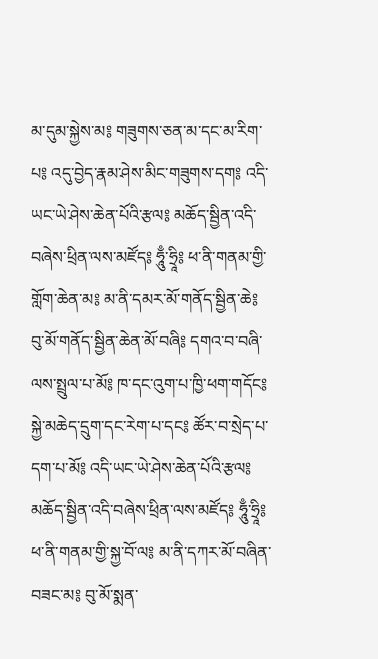མ་དུམ་སྐྱེས་མ༔ གཟུགས་ཅན་མ་དང་མ་རིག་པ༔ འདུ་བྱེད་རྣམ་ཤེས་མིང་གཟུགས་དག༔ འདི་ཡང་ཡེ་ཤེས་ཆེན་པོའི་རྩལ༔ མཆོད་སྦྱིན་འདི་བཞེས་ཕྲིན་ལས་མཛོད༔ ཧཱུྃ་ཧྲཱི༔ ཕ་ནི་གནམ་གྱི་གློག་ཆེན་མ༔ མ་ནི་དམར་མོ་གནོད་སྦྱིན་ཆེ༔ བུ་མོ་གནོད་སྦྱིན་ཆེན་མོ་བཞི༔ དགའ་བ་བཞི་ལས་སྤྲུལ་པ་མོ༔ ཁ་དང་འུག་པ་ཁྱི་ཕག་གདོང༔ སྐྱེ་མཆེད་དྲུག་དང་རེག་པ་དང༔ ཚོར་བ་སྲེད་པ་དག་པ་མོ༔ འདི་ཡང་ཡེ་ཤེས་ཆེན་པོའི་རྩལ༔ མཆོད་སྦྱིན་འདི་བཞེས་ཕྲིན་ལས་མཛོད༔ ཧཱུྃ་ཧྲཱི༔ ཕ་ནི་གནམ་གྱི་སྐྱ་བོ་ལ༔ མ་ནི་དཀར་མོ་བཞིན་བཟང་མ༔ བུ་མོ་སྨན་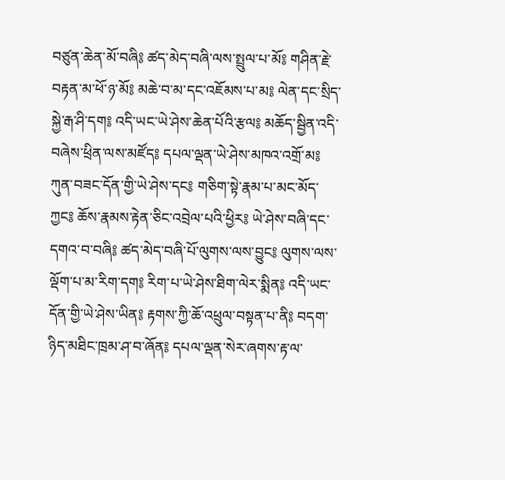བཙུན་ཆེན་མོ་བཞི༔ ཚད་མེད་བཞི་ལས་སྤྲུལ་པ་མོ༔ གཤིན་རྗེ་བརྟན་མ་ཕོ་ཉ་མོ༔ མཆེ་བ་མ་དང་འཇོམས་པ་མ༔ ལེན་དང་སྲིད་སྐྱེ་རྒ་ཤི་དག༔ འདི་ཡང་ཡེ་ཤེས་ཆེན་པོའི་རྩལ༔ མཆོད་སྦྱིན་འདི་བཞེས་ཕྲིན་ལས་མཛོད༔ དཔལ་ལྡན་ཡེ་ཤེས་མཁའ་འགྲོ་མ༔ ཀུན་བཟང་དོན་གྱི་ཡེ་ཤེས་དང༔ གཅིག་སྟེ་རྣམ་པ་མང་མོད་ཀྱང༔ ཆོས་རྣམས་རྟེན་ཅིང་འབྲེལ་པའི་ཕྱིར༔ ཡེ་ཤེས་བཞི་དང་དགའ་བ་བཞི༔ ཚད་མེད་བཞི་པོ་ལུགས་ལས་བྱུང༔ ལུགས་ལས་ལྡོག་པ་མ་རིག་དག༔ རིག་པ་ཡེ་ཤེས་ཐིག་ལེར་སྨིན༔ འདི་ཡང་དོན་གྱི་ཡེ་ཤེས་ཡིན༔ རྟགས་ཀྱི་ཆོ་འཕྲུལ་བསྟན་པ་ནི༔ བདག་ཉིད་མཐིང་ཁྲམ་ཤ་བ་ཞོན༔ དཔལ་ལྡན་སེར་ཞགས་རྟ་ལ་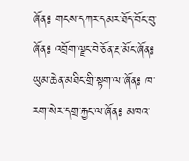ཞོན༔ གངས་དཀར་དམར་ཐོད་བོང་བུ་ཞོན༔ འབྲོག་ལྗང་བེ་ཅོན་རྔ་མོང་ཞོན༔ ཡུམ་ཆེན་མཐིང་གྲི་སྟག་ལ་ཞོན༔ ཁ་རག་སེར་དགྲ་རྐྱང་ལ་ཞོན༔ མཁའ་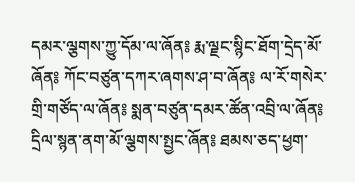དམར་ལྕགས་ཀྱུ་དོམ་ལ་ཞོན༔ རྨ་ལྗང་སྙིང་ཐོག་དྲེད་མོ་ཞོན༔ ཀོང་བཙུན་དཀར་ཞགས་ཤ་བ་ཞོན༔ ལ་རོ་གསེར་གྲི་གཙོད་ལ་ཞོན༔ སྨན་བཙུན་དམར་ཚོན་འབྲི་ལ་ཞོན༔ དྲིལ་སྙན་ནག་མོ་ལྕགས་སྤྱང་ཞོན༔ ཐམས་ཅད་ཕྱག་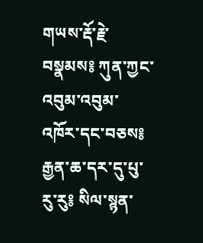གཡས་རྡོ་རྗེ་བསྣམས༔ ཀུན་ཀྱང་འབུམ་འབུམ་འཁོར་དང་བཅས༔ རྒྱན་ཆ་དར་དུ་པུ་རུ་རུ༔ སིལ་སྙན་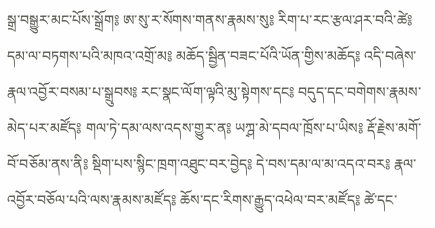སྒྲ་བསྒྱུར་མང་པོས་སྒྲོག༔ ཨ་སུ་ར་སོགས་གནས་རྣམས་སུ༔ རིག་པ་རང་རྩལ་ཤར་བའི་ཚེ༔ དམ་ལ་བཏགས་པའི་མཁའ་འགྲོ་མ༔ མཆོད་སྦྱིན་བཟང་པོའི་ཡོན་གྱིས་མཆོད༔ འདི་བཞེས་རྣལ་འབྱོར་བསམ་པ་སྒྲུབས༔ རང་སྣང་ལོག་ལྟའི་མུ་སྟེགས་དང༔ བདུད་དང་བགེགས་རྣམས་མེད་པར་མཛོད༔ གལ་ཏེ་དམ་ལས་འདས་གྱུར་ན༔ ཡཀྴ་མེ་དབལ་ཁྲོས་པ་ཡིས༔ རྡོ་རྗེས་མགོ་བོ་བཅོམ་ནས་ནི༔ སྡིག་པས་སྙིང་ཁྲག་འཐུང་བར་བྱེད༔ དེ་བས་དམ་ལ་མ་འདའ་བར༔ རྣལ་འབྱོར་བཅོལ་པའི་ལས་རྣམས་མཛོད༔ ཆོས་དང་རིགས་རྒྱུད་འཕེལ་བར་མཛོད༔ ཚེ་དང་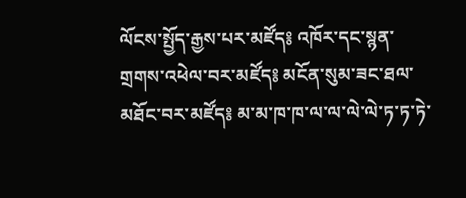ལོངས་སྤྱོད་རྒྱས་པར་མཛོད༔ འཁོར་དང་སྙན་གྲགས་འཕེལ་བར་མཛོད༔ མངོན་སུམ་ཟང་ཐལ་མཐོང་བར་མཛོད༔ མ་མ་ཁ་ཁ་ལ་ལ་ལེ་ལེ་ཏ་ཏ་ཏེ་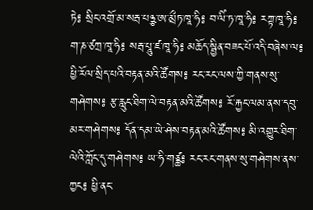ཏེ༔ སྲིང་འགྲོ་མ་སརྦ་པཉྩ་ཨ་མྲྀཏ་ཁཱ་ཧི༔ བ་ལིཾ་ཏ་ཁཱ་ཧི༔ རཀྟ་ཁཱ་ཧི༔ ག་ཎ་ཙཀྲ་ཁཱ་ཧི༔ སརྦ་པཱུ་ཛ་ཁཱ་ཧི༔ མཆོད་སྦྱིན་བཟང་པོ་འདི་བཞེས་ལ༔ ཕྱི་རོལ་སྲིད་པའི་བརྟན་མའི་ཚོགས༔ རང་རང་ལས་ཀྱི་གནས་སུ་གཤེགས༔ རྩ་རླུང་ཐིག་ལེ་བརྟན་མའི་ཚོགས༔ རོ་རྐྱང་ལམ་ནས་དབུ་མར་གཤེགས༔ དོན་དམ་ཡེ་ཤེས་བརྟན་མའི་ཚོགས༔ མི་འགྱུར་ཐིག་ལེའི་ཀློང་དུ་གཤེགས༔ ཡ་ཧི་གཙྪ༔ རང་རང་གནས་སུ་གཤེགས་ནས་ཀྱང༔ ཕྱི་ནང་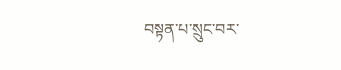བསྟན་པ་སྲུང་བར་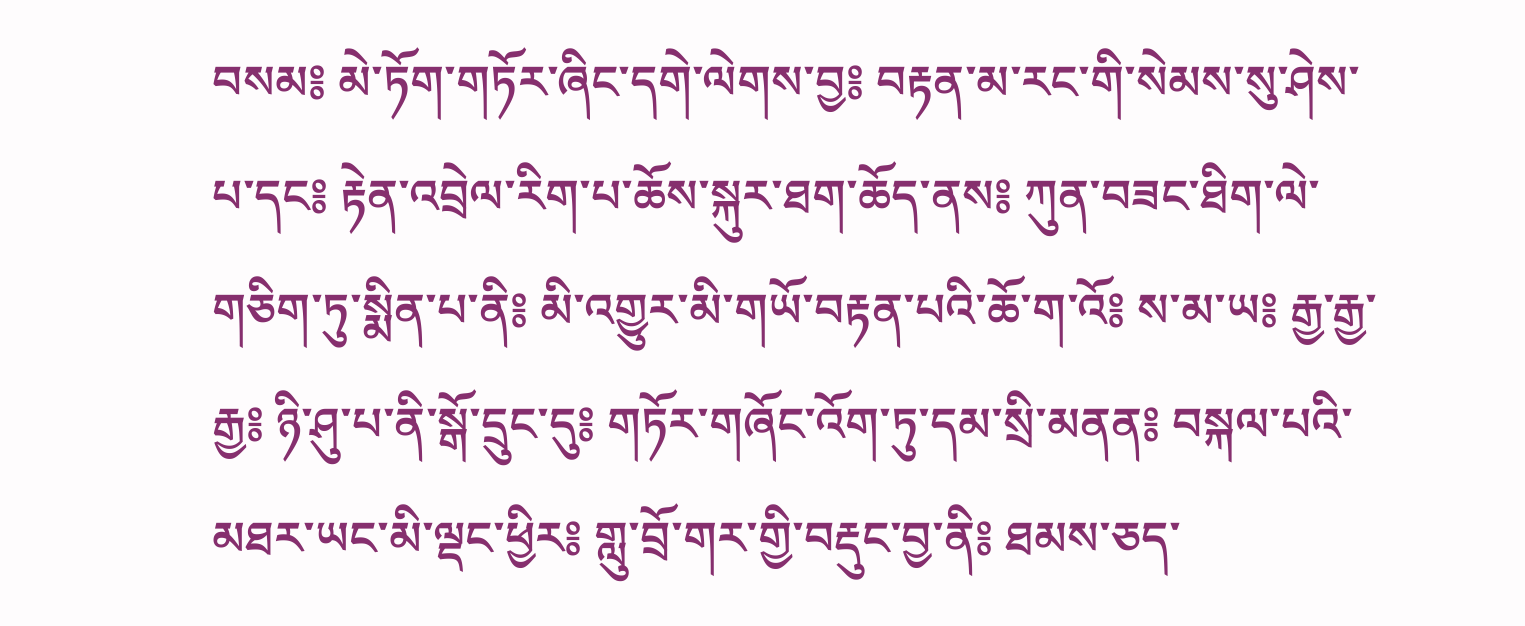བསམ༔ མེ་ཏོག་གཏོར་ཞིང་དགེ་ལེགས་བྱ༔ བརྟན་མ་རང་གི་སེམས་སུ་ཤེས་པ་དང༔ རྟེན་འབྲེལ་རིག་པ་ཆོས་སྐུར་ཐག་ཆོད་ནས༔ ཀུན་བཟང་ཐིག་ལེ་གཅིག་ཏུ་སྨིན་པ་ནི༔ མི་འགྱུར་མི་གཡོ་བརྟན་པའི་ཆོ་ག་འོ༔ ས་མ་ཡ༔ རྒྱ་རྒྱ་རྒྱ༔ ཉི་ཤུ་པ་ནི་སྒོ་དྲུང་དུ༔ གཏོར་གཞོང་འོག་ཏུ་དམ་སྲི་མནན༔ བསྐལ་པའི་མཐར་ཡང་མི་ལྡང་ཕྱིར༔ གླུ་བྲོ་གར་གྱི་བརྡུང་བྱ་ནི༔ ཐམས་ཅད་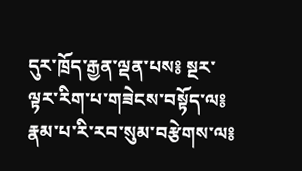དུར་ཁྲོད་རྒྱན་ལྡན་པས༔ སྔར་ལྟར་རིག་པ་གཟེངས་བསྟོད་ལ༔ རྣམ་པ་རི་རབ་སུམ་བརྩེགས་ལ༔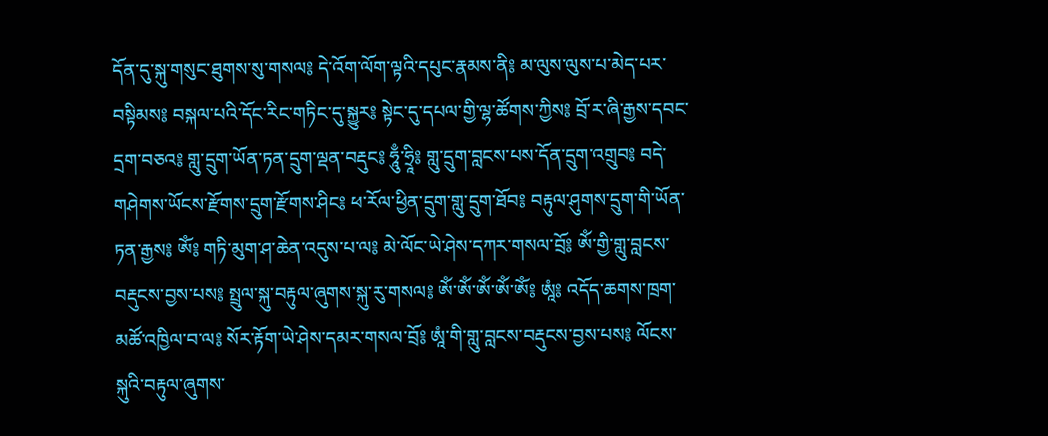དོན་དུ་སྐུ་གསུང་ཐུགས་སུ་གསལ༔ དེ་འོག་ལོག་ལྟའི་དཔུང་རྣམས་ནི༔ མ་ལུས་ལུས་པ་མེད་པར་བསྟིམས༔ བསྐལ་པའི་དོང་རིང་གཏིང་དུ་སྐྱུར༔ སྟེང་དུ་དཔལ་གྱི་ལྷ་ཚོགས་ཀྱིས༔ བྲོ་ར་ཞི་རྒྱས་དབང་དྲག་བཅའ༔ གླུ་དྲུག་ཡོན་ཏན་དྲུག་ལྡན་བརྡུང༔ ཧཱུྃ་ཧྲཱི༔ གླུ་དྲུག་བླངས་པས་དོན་དྲུག་འགྲུབ༔ བདེ་གཤེགས་ཡོངས་རྫོགས་དྲུག་རྫོགས་ཤིང༔ ཕ་རོལ་ཕྱིན་དྲུག་གླུ་དྲུག་ཐོབ༔ བརྟུལ་ཤུགས་དྲུག་གི་ཡོན་ཏན་རྒྱས༔ ཨོཾ༔ གཏི་མུག་ཤ་ཆེན་འདུས་པ་ལ༔ མེ་ལོང་ཡེ་ཤེས་དཀར་གསལ་བྲོ༔ ཨོཾ་གྱི་གླུ་བླངས་བརྡུངས་བྱས་པས༔ སྤྲུལ་སྐུ་བརྟུལ་ཞུགས་སྐུ་རུ་གསལ༔ ཨོཾ་ཨོཾ་ཨོཾ་ཨོཾ་ཨོཾ༔ ཨཱཾ༔ འདོད་ཆགས་ཁྲག་མཚོ་འཁྱིལ་བ་ལ༔ སོར་རྟོག་ཡེ་ཤེས་དམར་གསལ་བྲོ༔ ཨཱཾ་གི་གླུ་བླངས་བརྡུངས་བྱས་པས༔ ལོངས་སྐུའི་བརྟུལ་ཞུགས་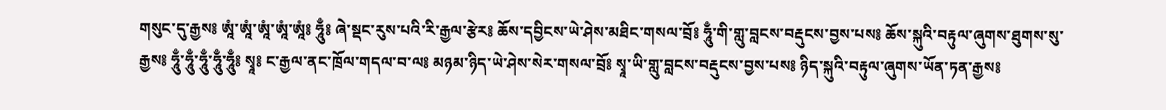གསུང་དུ་རྒྱས༔ ཨཱཾ་ཨཱཾ་ཨཱཾ་ཨཱཾ་ཨཱཾ༔ ཧཱུྃ༔ ཞེ་སྡང་རུས་པའི་རི་རྒྱལ་རྩེར༔ ཆོས་དབྱིངས་ཡེ་ཤེས་མཐིང་གསལ་བྲོ༔ ཧཱུྃ་གི་གླུ་བླངས་བརྡུངས་བྱས་པས༔ ཆོས་སྐུའི་བརྟུལ་ཞུགས་ཐུགས་སུ་རྒྱས༔ ཧཱུྃ་ཧཱུྃ་ཧཱུྃ་ཧཱུྃ་ཧཱུྃ༔ སྭཱ༔ ང་རྒྱལ་ནང་ཁྲོལ་གདལ་བ་ལ༔ མཉམ་ཉིད་ཡེ་ཤེས་སེར་གསལ་བྲོ༔ སྭཱ་ཡི་གླུ་བླངས་བརྡུངས་བྱས་པས༔ ཉིད་སྐུའི་བརྟུལ་ཞུགས་ཡོན་ཏན་རྒྱས༔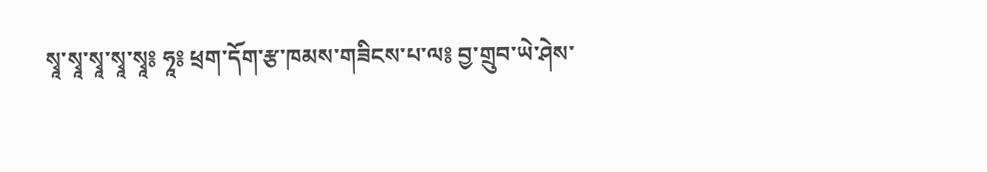སྭཱ་སྭཱ་སྭཱ་སྭཱ་སྭཱ༔ ཧཱ༔ ཕྲག་དོག་རྩ་ཁམས་གཟིངས་པ་ལ༔ བྱ་གྲུབ་ཡེ་ཤེས་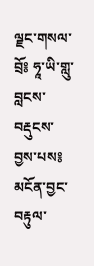ལྗང་གསལ་བྲོ༔ ཧཱ་ཡི་གླུ་བླངས་བརྡུངས་བྱས་པས༔ མངོན་བྱང་བརྟུལ་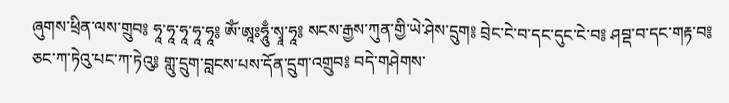ཞུགས་ཕྲིན་ལས་གྲུབ༔ ཧཱ་ཧཱ་ཧཱ་ཧཱ་ཧཱ༔ ཨོཾ་ཨཱཿཧཱུྃ་སྭཱ་ཧཱ༔ སངས་རྒྱས་ཀུན་གྱི་ཡེ་ཤེས་དྲུག༔ བྲེང་ངེ་བ་དང་དུང་ངེ་བ༔ ཤབྡ་བ་དང་གརྟ་བ༔ ཅང་ཀ་ཏེའུ་པང་ཀ་ཏེའུ༔ གླུ་དྲུག་བླངས་པས་དོན་དྲུག་འགྲུབ༔ བདེ་གཤེགས་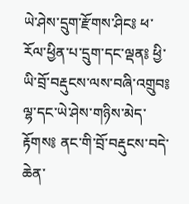ཡེ་ཤེས་དྲུག་རྫོགས་ཤིང༔ ཕ་རོལ་ཕྱིན་པ་དྲུག་དང་ལྡན༔ ཕྱི་ཡི་བྲོ་བརྡུངས་ལས་བཞི་འགྲུབ༔ ལྷ་དང་ཡེ་ཤེས་གཉིས་མེད་རྟོགས༔ ནང་གི་བྲོ་བརྡུངས་བདེ་ཆེན་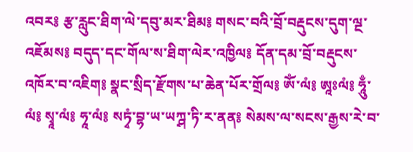འབར༔ རྩ་རླུང་ཐིག་ལེ་དབུ་མར་ཐིམ༔ གསང་བའི་བྲོ་བརྡུངས་དུག་ལྔ་འཇོམས༔ བདུད་དང་གོལ་ས་ཐིག་ལེར་འཁྱིལ༔ དོན་དམ་བྲོ་བརྡུངས་འཁོར་བ་འཇིག༔ སྣང་སྲིད་རྫོགས་པ་ཆེན་པོར་གྲོལ༔ ཨོཾ་ལཾ༔ ཨཱཿལཾ༔ ཧཱུྃ་ལཾ༔ སྭཱ་ལཾ༔ ཧཱ་ལཾ༔ སཏྭཾ་བྷ་ཡ་ཡཀྴ་ཏི་ར་ནན༔ སེམས་ལ་སངས་རྒྱས་རེ་བ་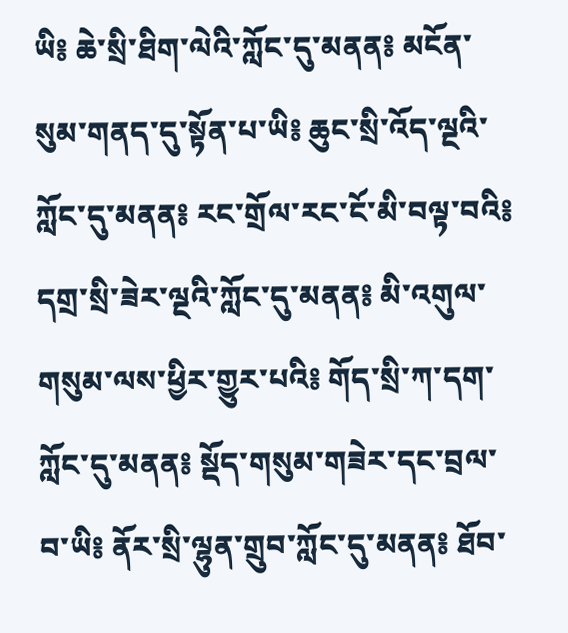ཡི༔ ཆེ་སྲི་ཐིག་ལེའི་ཀློང་དུ་མནན༔ མངོན་སུམ་གནད་དུ་སྟོན་པ་ཡི༔ ཆུང་སྲི་འོད་ལྔའི་ཀློང་དུ་མནན༔ རང་གྲོལ་རང་ངོ་མི་བལྟ་བའི༔ དགྲ་སྲི་ཟེར་ལྔའི་ཀློང་དུ་མནན༔ མི་འགུལ་གསུམ་ལས་ཕྱིར་གྱུར་པའི༔ གོད་སྲི་ཀ་དག་ཀློང་དུ་མནན༔ སྡོད་གསུམ་གཟེར་དང་བྲལ་བ་ཡི༔ ནོར་སྲི་ལྷུན་གྲུབ་ཀློང་དུ་མནན༔ ཐོབ་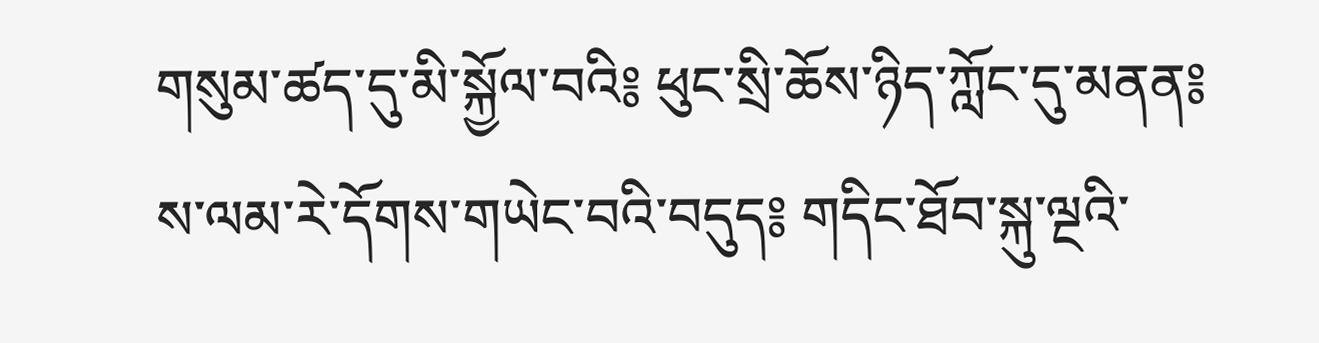གསུམ་ཚད་དུ་མི་སྐྱོལ་བའི༔ ཕུང་སྲི་ཆོས་ཉིད་ཀློང་དུ་མནན༔ ས་ལམ་རེ་དོགས་གཡེང་བའི་བདུད༔ གདིང་ཐོབ་སྐུ་ལྔའི་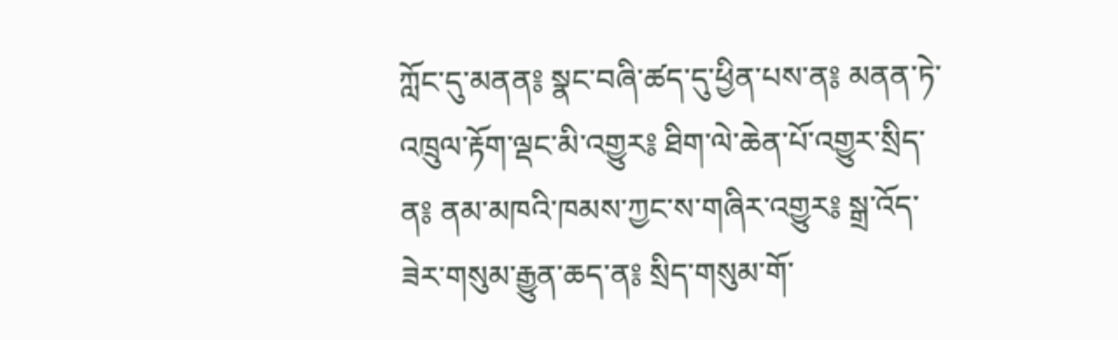ཀློང་དུ་མནན༔ སྣང་བཞི་ཚད་དུ་ཕྱིན་པས་ན༔ མནན་ཏེ་འཁྲུལ་རྟོག་ལྡང་མི་འགྱུར༔ ཐིག་ལེ་ཆེན་པོ་འགྱུར་སྲིད་ན༔ ནམ་མཁའི་ཁམས་ཀྱང་ས་གཞིར་འགྱུར༔ སྒྲ་འོད་ཟེར་གསུམ་རྒྱུན་ཆད་ན༔ སྲིད་གསུམ་གོ་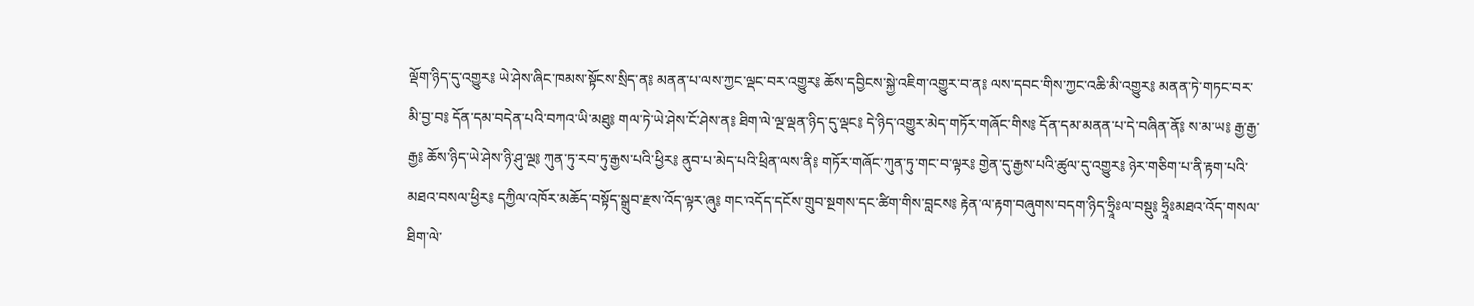ལྡོག་ཉིད་དུ་འགྱུར༔ ཡེ་ཤེས་ཞིང་ཁམས་སྟོངས་སྲིད་ན༔ མནན་པ་ལས་ཀྱང་ལྡང་བར་འགྱུར༔ ཆོས་དབྱིངས་སྐྱེ་འཇིག་འགྱུར་བ་ན༔ ལས་དབང་གིས་ཀྱང་འཆི་མི་འགྱུར༔ མནན་ཏེ་གཏང་བར་མི་བྱ་བ༔ དོན་དམ་བདེན་པའི་བཀའ་ཡི་མཐུ༔ གལ་ཏེ་ཡེ་ཤེས་ངོ་ཤེས་ན༔ ཐིག་ལེ་ལྔ་ལྡན་ཉིད་དུ་ལྡང༔ དེ་ཉིད་འགྱུར་མེད་གཏོར་གཞོང་གིས༔ དོན་དམ་མནན་པ་དེ་བཞིན་ནོ༔ ས་མ་ཡ༔ རྒྱ་རྒྱ་རྒྱ༔ ཆོས་ཉིད་ཡེ་ཤེས་ཉི་ཤུ་ལྔ༔ ཀུན་ཏུ་རབ་ཏུ་རྒྱས་པའི་ཕྱིར༔ ནུབ་པ་མེད་པའི་ཕྲིན་ལས་ནི༔ གཏོར་གཞོང་ཀུན་ཏུ་གང་བ་ལྟར༔ གྱེན་དུ་རྒྱས་པའི་ཚུལ་དུ་འགྱུར༔ ཉེར་གཅིག་པ་ནི་རྟག་པའི་མཐའ་བསལ་ཕྱིར༔ དཀྱིལ་འཁོར་མཆོད་བསྟོད་སྒྲུབ་རྫས་འོད་ལྟར་ཞུ༔ གང་འདོད་དངོས་གྲུབ་སྔགས་དང་ཚིག་གིས་བླངས༔ རྟེན་ལ་རྟག་བཞུགས་བདག་ཉིད་ཧྲཱིཿལ་བསྡུ༔ ཧྲཱིཿམཐའ་འོད་གསལ་ཐིག་ལེ་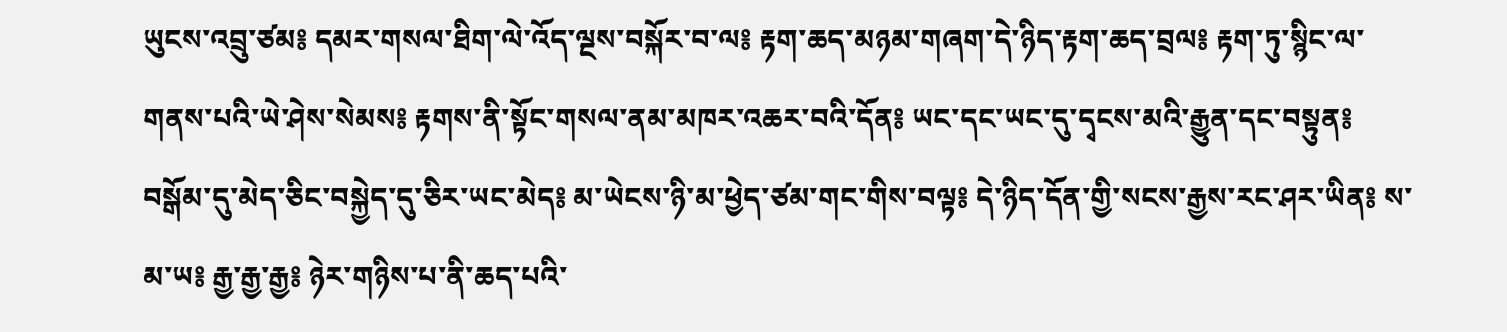ཡུངས་འབྲུ་ཙམ༔ དམར་གསལ་ཐིག་ལེ་འོད་ལྔས་བསྐོར་བ་ལ༔ རྟག་ཆད་མཉམ་གཞག་དེ་ཉིད་རྟག་ཆད་བྲལ༔ རྟག་ཏུ་སྙིང་ལ་གནས་པའི་ཡེ་ཤེས་སེམས༔ རྟགས་ནི་སྟོང་གསལ་ནམ་མཁར་འཆར་བའི་དོན༔ ཡང་དང་ཡང་དུ་དྭངས་མའི་རྒྱུན་དང་བསྟུན༔ བསྒོམ་དུ་མེད་ཅིང་བསྐྱེད་དུ་ཅིར་ཡང་མེད༔ མ་ཡེངས་ཉི་མ་ཕྱེད་ཙམ་གང་གིས་བལྟ༔ དེ་ཉིད་དོན་གྱི་སངས་རྒྱས་རང་ཤར་ཡིན༔ ས་མ་ཡ༔ རྒྱ་རྒྱ་རྒྱ༔ ཉེར་གཉིས་པ་ནི་ཆད་པའི་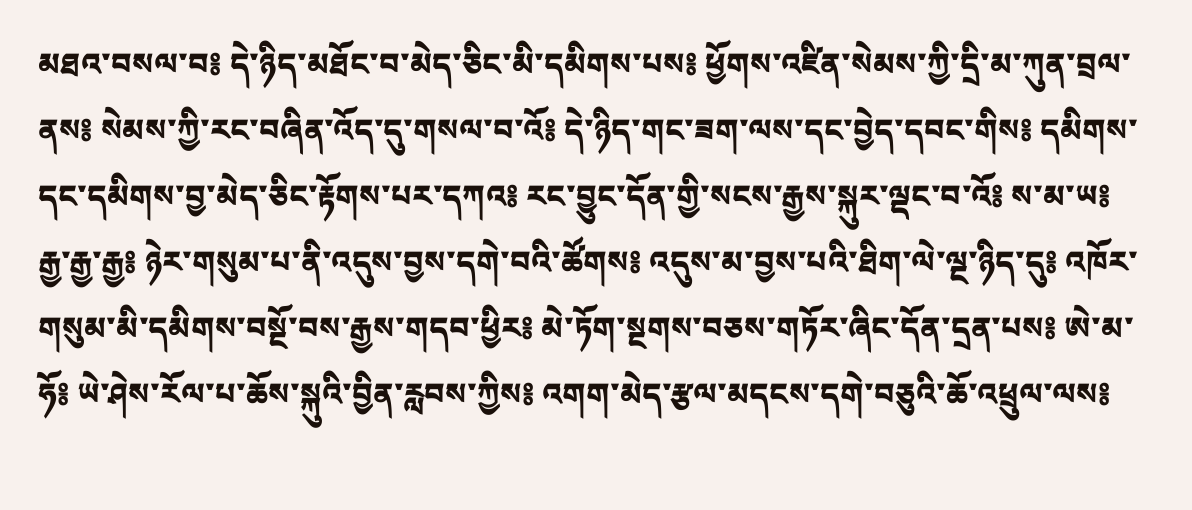མཐའ་བསལ་བ༔ དེ་ཉིད་མཐོང་བ་མེད་ཅིང་མི་དམིགས་པས༔ ཕྱོགས་འཛིན་སེམས་ཀྱི་དྲི་མ་ཀུན་བྲལ་ནས༔ སེམས་ཀྱི་རང་བཞིན་འོད་དུ་གསལ་བ་འོ༔ དེ་ཉིད་གང་ཟག་ལས་དང་བྱེད་དབང་གིས༔ དམིགས་དང་དམིགས་བྱ་མེད་ཅིང་རྟོགས་པར་དཀའ༔ རང་བྱུང་དོན་གྱི་སངས་རྒྱས་སྐུར་ལྡང་བ་འོ༔ ས་མ་ཡ༔ རྒྱ་རྒྱ་རྒྱ༔ ཉེར་གསུམ་པ་ནི་འདུས་བྱས་དགེ་བའི་ཚོགས༔ འདུས་མ་བྱས་པའི་ཐིག་ལེ་ལྔ་ཉིད་དུ༔ འཁོར་གསུམ་མི་དམིགས་བསྔོ་བས་རྒྱས་གདབ་ཕྱིར༔ མེ་ཏོག་སྔགས་བཅས་གཏོར་ཞིང་དོན་དྲན་པས༔ ཨེ་མ་ཧོ༔ ཡེ་ཤེས་རོལ་པ་ཆོས་སྐུའི་བྱིན་རླབས་ཀྱིས༔ འགག་མེད་རྩལ་མདངས་དགེ་བཅུའི་ཆོ་འཕྲུལ་ལས༔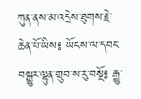ཀུན་ནས་མ་འདྲེས་ཐུགས་རྗེ་ཆེན་པོ་ཡིས༔ ཡོངས་ལ་དབང་བསྒྱུར་ལྷུན་གྲུབ་ས་རུ་བསྔོ༔ རྒྱུ་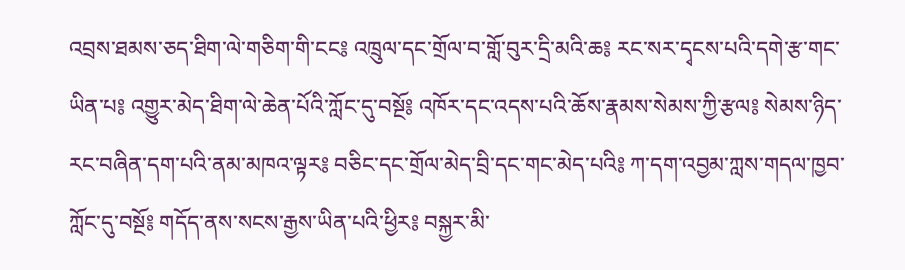འབྲས་ཐམས་ཅད་ཐིག་ལེ་གཅིག་གི་ངང༔ འཁྲུལ་དང་གྲོལ་བ་གློ་བུར་དྲི་མའི་ཆ༔ རང་སར་དྭངས་པའི་དགེ་རྩ་གང་ཡིན་པ༔ འགྱུར་མེད་ཐིག་ལེ་ཆེན་པོའི་ཀློང་དུ་བསྔོ༔ འཁོར་དང་འདས་པའི་ཆོས་རྣམས་སེམས་ཀྱི་རྩལ༔ སེམས་ཉིད་རང་བཞིན་དག་པའི་ནམ་མཁའ་ལྟར༔ བཅིང་དང་གྲོལ་མེད་བྲི་དང་གང་མེད་པའི༔ ཀ་དག་འབྱམ་ཀླས་གདལ་ཁྱབ་ཀློང་དུ་བསྔོ༔ གདོད་ནས་སངས་རྒྱས་ཡིན་པའི་ཕྱིར༔ བསྐྱར་མི་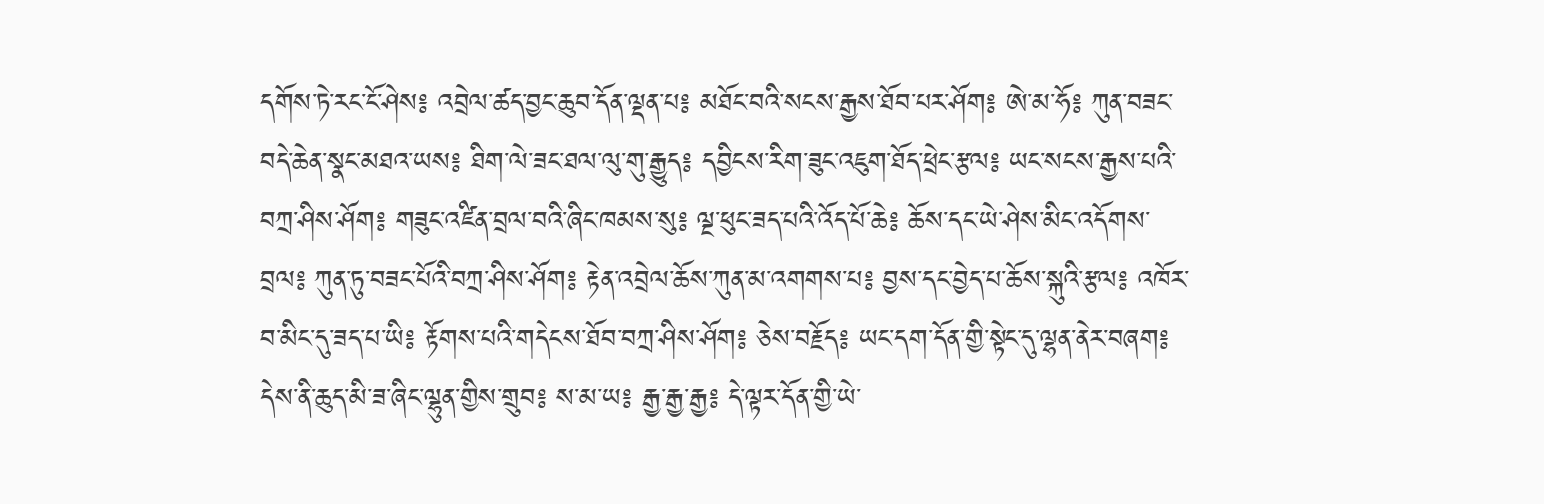དགོས་ཏེ་རང་ངོ་ཤེས༔ འབྲེལ་ཚད་བྱང་ཆུབ་དོན་ལྡན་པ༔ མཐོང་བའི་སངས་རྒྱས་ཐོབ་པར་ཤོག༔ ཨེ་མ་ཧོ༔ ཀུན་བཟང་བདེ་ཆེན་སྣང་མཐའ་ཡས༔ ཐིག་ལེ་ཟང་ཐལ་ལུ་གུ་རྒྱུད༔ དབྱིངས་རིག་ཟུང་འཇུག་ཐོད་ཕྲེང་རྩལ༔ ཡང་སངས་རྒྱས་པའི་བཀྲ་ཤིས་ཤོག༔ གཟུང་འཛིན་བྲལ་བའི་ཞིང་ཁམས་སུ༔ ལྔ་ཕུང་ཟད་པའི་འོད་པོ་ཆེ༔ ཆོས་དང་ཡེ་ཤེས་མིང་འདོགས་བྲལ༔ ཀུན་ཏུ་བཟང་པོའི་བཀྲ་ཤིས་ཤོག༔ རྟེན་འབྲེལ་ཆོས་ཀུན་མ་འགགས་པ༔ བྱས་དང་བྱེད་པ་ཆོས་སྐུའི་རྩལ༔ འཁོར་བ་མིང་དུ་ཟད་པ་ཡི༔ རྟོགས་པའི་གདེངས་ཐོབ་བཀྲ་ཤིས་ཤོག༔ ཅེས་བརྗོད༔ ཡང་དག་དོན་གྱི་སྟེང་དུ་ལྷན་ནེར་བཞག༔ དེས་ནི་ཆུད་མི་ཟ་ཞིང་ལྷུན་གྱིས་གྲུབ༔ ས་མ་ཡ༔ རྒྱ་རྒྱ་རྒྱ༔ དེ་ལྟར་དོན་གྱི་ཡེ་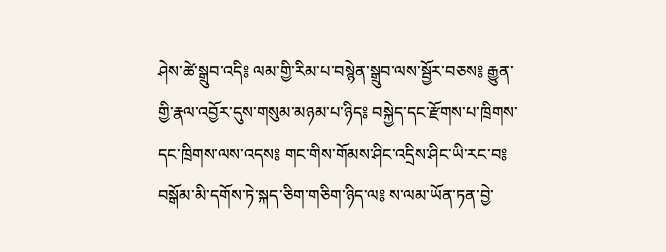ཤེས་ཚེ་སྒྲུབ་འདི༔ ལམ་གྱི་རིམ་པ་བསྙེན་སྒྲུབ་ལས་སྦྱོར་བཅས༔ རྒྱུན་གྱི་རྣལ་འབྱོར་དུས་གསུམ་མཉམ་པ་ཉིད༔ བསྐྱེད་དང་རྫོགས་པ་ཁྲིགས་དང་ཁྲིགས་ལས་འདས༔ གང་གིས་གོམས་ཤིང་འདྲིས་ཤིང་ཡི་རང་བ༔ བསྒོམ་མི་དགོས་ཏེ་སྐད་ཅིག་གཅིག་ཉིད་ལ༔ ས་ལམ་ཡོན་ཏན་བྱེ་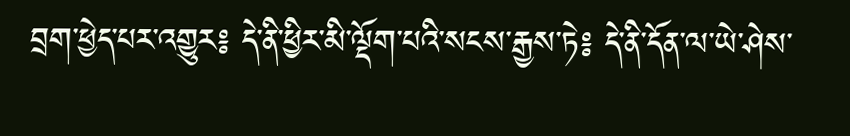བྲག་ཕྱེད་པར་འགྱུར༔ དེ་ནི་ཕྱིར་མི་ལྡོག་པའི་སངས་རྒྱས་ཏེ༔ དེ་ནི་དོན་ལ་ཡེ་ཤེས་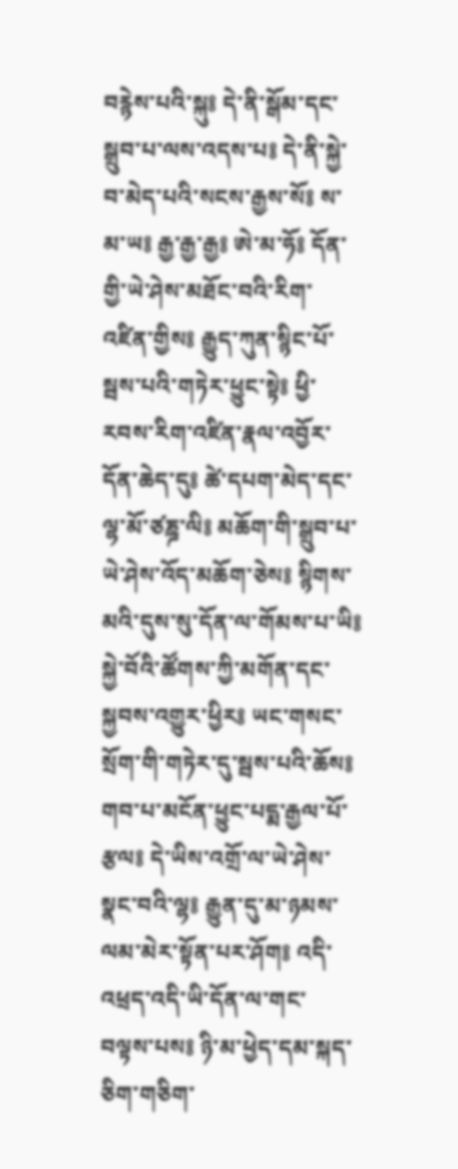བརྙེས་པའི་སྐུ༔ དེ་ནི་སྒོམ་དང་སྒྲུབ་པ་ལས་འདས་པ༔ དེ་ནི་སྐྱེ་བ་མེད་པའི་སངས་རྒྱས་སོ༔ ས་མ་ཡ༔ རྒྱ་རྒྱ་རྒྱ༔ ཨེ་མ་ཧོ༔ དོན་གྱི་ཡེ་ཤེས་མཐོང་བའི་རིག་འཛིན་གྱིས༔ རྒྱུད་ཀུན་སྙིང་པོ་སྦས་པའི་གཏེར་ཕྱུང་སྟེ༔ ཕྱི་རབས་རིག་འཛིན་རྣལ་འབྱོར་དོན་ཆེད་དུ༔ ཚེ་དཔག་མེད་དང་ལྷ་མོ་ཙཎྜ་ལི༔ མཆོག་གི་སྒྲུབ་པ་ཡེ་ཤེས་འོད་མཆོག་ཅེས༔ སྙིགས་མའི་དུས་སུ་དོན་ལ་གོམས་པ་ཡི༔ སྐྱེ་བོའི་ཚོགས་ཀྱི་མགོན་དང་སྐྱབས་འགྱུར་ཕྱིར༔ ཡང་གསང་སྲོག་གི་གཏེར་དུ་སྦས་པའི་ཆོས༔ གབ་པ་མངོན་ཕྱུང་པདྨ་རྒྱལ་པོ་རྩལ༔ དེ་ཡིས་འགྲོ་ལ་ཡེ་ཤེས་སྣང་བའི་ལྷ༔ རྒྱུན་དུ་མ་ཉམས་ལམ་མེར་སྟོན་པར་ཤོག༔ འདི་འཕྲད་འདི་ཡི་དོན་ལ་གང་བལྟས་པས༔ ཉི་མ་ཕྱེད་དམ་སྐད་ཅིག་གཅིག་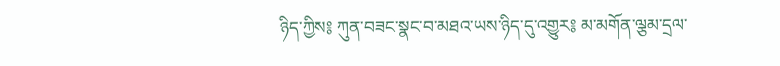ཉིད་ཀྱིས༔ ཀུན་བཟང་སྣང་བ་མཐའ་ཡས་ཉིད་དུ་འགྱུར༔ མ་མགོན་ལྕམ་དྲལ་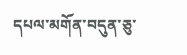དཔལ་མགོན་བདུན་ཅུ་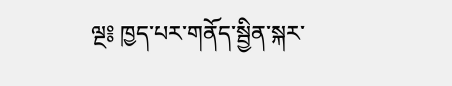ལྔ༔ ཁྱད་པར་གནོད་སྦྱིན་སྐར་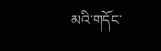མའི་གདོང་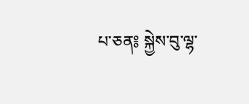པ་ཅན༔ སྐྱེས་བུ་ལྷ་